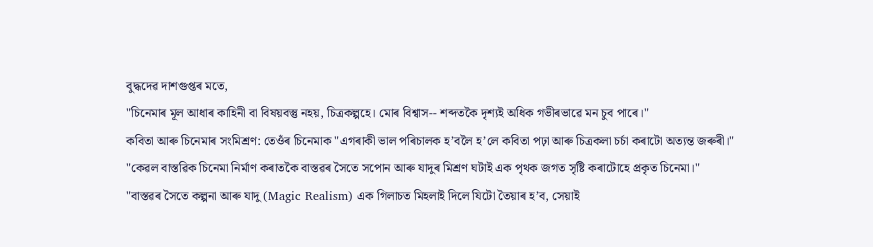বুদ্ধদেৱ দাশগুপ্তৰ মতে,
"চিনেমাৰ মূল আধাৰ কাহিনী বা বিষয়বস্তু নহয়, চিত্ৰকল্পহে। মোৰ বিশ্বাস-- শব্দতকৈ দৃশ্যই অধিক গভীৰভাৱে মন চুব পাৰে।"
কবিতা আৰু চিনেমাৰ সংমিশ্ৰণ: তেওঁৰ চিনেমাক "এগৰাকী ভাল পৰিচালক হ’বলৈ হ’লে কবিতা পঢ়া আৰু চিত্ৰকলা চৰ্চা কৰাটো অত্যন্ত জৰুৰী।"
"কেৱল বাস্তৱিক চিনেমা নিৰ্মাণ কৰাতকৈ বাস্তৱৰ সৈতে সপোন আৰু যাদুৰ মিশ্ৰণ ঘটাই এক পৃথক জগত সৃষ্টি কৰাটোহে প্ৰকৃত চিনেমা।"
"বাস্তৱৰ সৈতে কল্পনা আৰু যাদু (Magic Realism) এক গিলাচত মিহলাই দিলে যিটো তৈয়াৰ হ’ব, সেয়াই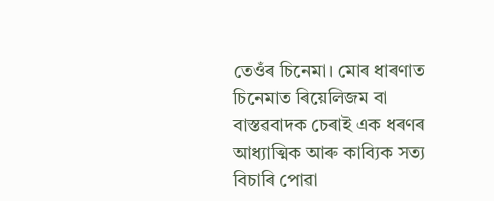তেওঁৰ চিনেমা। মোৰ ধাৰণাত চিনেমাত ৰিয়েলিজম বা বাস্তৱবাদক চেৰাই এক ধৰণৰ আধ্যাত্মিক আৰু কাব্যিক সত্য বিচাৰি পোৱা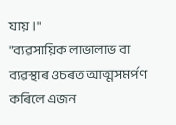যায়।"
"ব্যৱসায়িক লাভালাভ বা ব্যৱস্থাৰ ওচৰত আত্মসমর্পণ কৰিলে এজন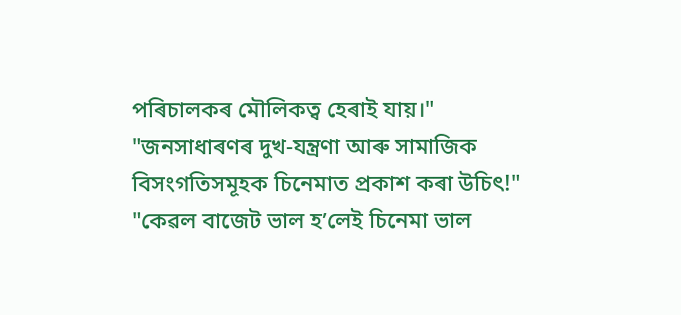পৰিচালকৰ মৌলিকত্ব হেৰাই যায়।"
"জনসাধাৰণৰ দুখ-যন্ত্ৰণা আৰু সামাজিক বিসংগতিসমূহক চিনেমাত প্ৰকাশ কৰা উচিৎ!"
"কেৱল বাজেট ভাল হ’লেই চিনেমা ভাল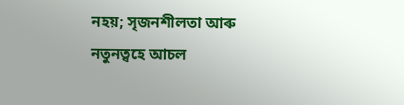নহয়; সৃজনশীলতা আৰু নতুনত্বহে আচল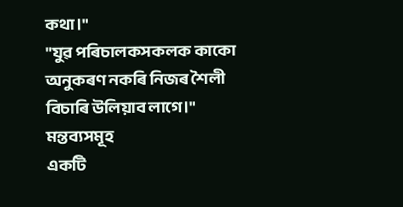কথা।"
"যুৱ পৰিচালকসকলক কাকো অনুকৰণ নকৰি নিজৰ শৈলী বিচাৰি উলিয়াব লাগে।"
মন্তব্যসমূহ
একটি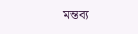মন্তব্য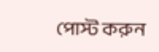পোস্ট করুন